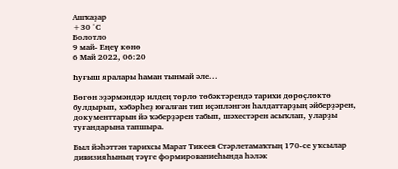Ашҡаҙар
+30 °С
Болотло
9 май- Еңеү көнө
6 Май 2022, 06:20

Һуғыш яралары һаман тынмай әле...

Бөгөн эҙәрмәндәр илдең төрлө төбәктәрендә тарихи дөрөҫлөктө булдырып, хәбәрһеҙ юғалған тип иҫәпләнгән һалдаттарҙың әйберҙәрен, документтарын йә ҡәберҙәрен табып, шәхестәрен асыҡлап, уларҙы туғандарына тапшыра.

Был йәһәттән тарихсы Марат Тикеев Стәрлетамаҡтың 170-се уҡсылар дивизияһының тәүге формированиеһында һәләк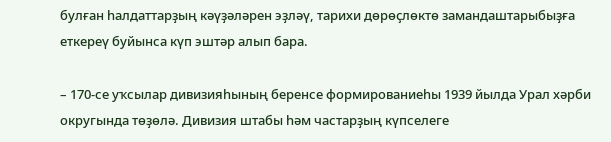булған һалдаттарҙың кәүҙәләрен эҙләү, тарихи дөрөҫлөктө замандаштарыбыҙға еткереү буйынса күп эштәр алып бара.

– 170-се уҡсылар дивизияһының беренсе формированиеһы 1939 йылда Урал хәрби округында төҙөлә. Дивизия штабы һәм частарҙың күпселеге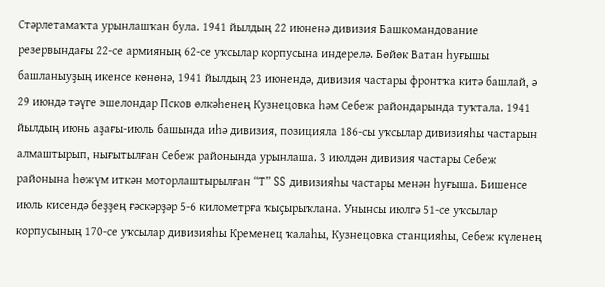Стәрлетамаҡта урынлашҡан була. 1941 йылдың 22 июненә дивизия Башкомандование резервындағы 22-се армияның 62-се уҡсылар корпусына индерелә. Бөйөк Ватан һуғышы башланыуҙың икенсе көнөнә, 1941 йылдың 23 июнендә, дивизия частары фронтҡа китә башлай, ә 29 июндә тәүге эшелондар Псков өлкәһенең Кузнецовка һәм Себеж райондарында туҡтала. 1941 йылдың июнь аҙағы-июль башында иһә дивизия, позицияла 186-сы уҡсылар дивизияһы частарын алмаштырып, нығытылған Себеж районында урынлаша. 3 июлдән дивизия частары Себеж районына һөжүм иткән моторлаштырылған “Т” SS дивизияһы частары менән һуғыша. Бишенсе июль кисендә беҙҙең ғәскәрҙәр 5-6 километрға ҡыҫырыҡлана. Унынсы июлгә 51-се уҡсылар корпусының 170-се уҡсылар дивизияһы Кременец ҡалаһы, Кузнецовка станцияһы, Себеж күленең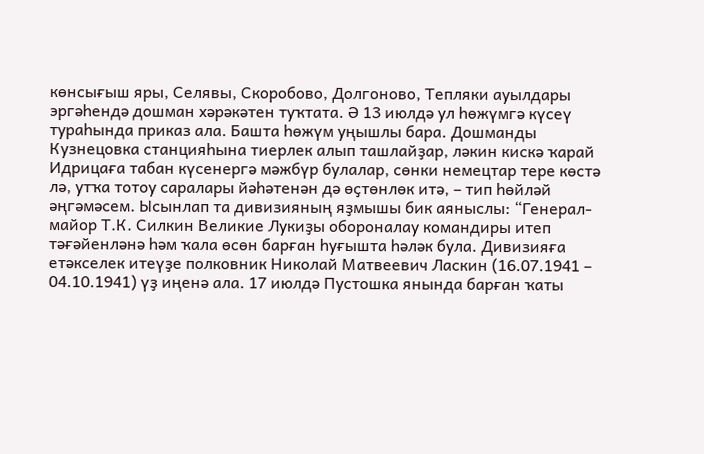көнсығыш яры, Селявы, Скоробово, Долгоново, Тепляки ауылдары эргәһендә дошман хәрәкәтен туҡтата. Ә 13 июлдә ул һөжүмгә күсеү тураһында приказ ала. Башта һөжүм уңышлы бара. Дошманды Кузнецовка станцияһына тиерлек алып ташлайҙар, ләкин кискә ҡарай Идрицаға табан күсенергә мәжбүр булалар, сөнки немецтар тере көстә лә, утҡа тотоу саралары йәһәтенән дә өҫтөнлөк итә, – тип һөйләй әңгәмәсем. Ысынлап та дивизияның яҙмышы бик аяныслы: “Генерал-майор Т.К. Силкин Великие Лукиҙы обороналау командиры итеп тәғәйенләнә һәм ҡала өсөн барған һуғышта һәләк була. Дивизияға етәкселек итеүҙе полковник Николай Матвеевич Ласкин (16.07.1941 – 04.10.1941) үҙ иңенә ала. 17 июлдә Пустошка янында барған ҡаты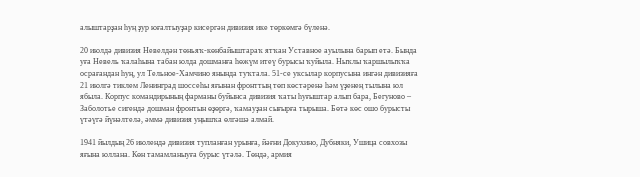алыштарҙан һуң ҙур юғалтыуҙар кисергән дивизия ике төркөмгә бүленә.

20 июлдә дивизия Невелдән төньяҡ-көнбайыштараҡ ятҡан Уставное ауылына барып етә. Бында уға Невель ҡалаһына табан юлда дошманға һөжүм итеү бурысы ҡуйыла. Ныҡлы ҡаршылыҡҡа осрағандан һуң, ул Тельное-Хамчино янында туҡтала. 51-се уксылар корпусына ингән дивизияға 21 июлгә тиклем Ленинград шоссеһы яғынан фронттың төп көстәренә һәм үҙенең тылына юл ябыла. Корпус командирының фарманы буйынса дивизия ҡаты һуғыштар алып бара, Бегуново – Заболотье сигендә дошман фронтын өҙөргә, ҡамауҙан сығырға тырыша. Бөтә көс ошо бурысты үтәүгә йүнәлтелә, әммә дивизия уңышҡа өлгәшә алмай.

1941 йылдың 26 июлендә дивизия тупланған урынға, йәғни Докухино, Дубняки, Ушица совхозы яғына юллана. Көн тамамланыуға бурыс үтәлә. Төндә, армия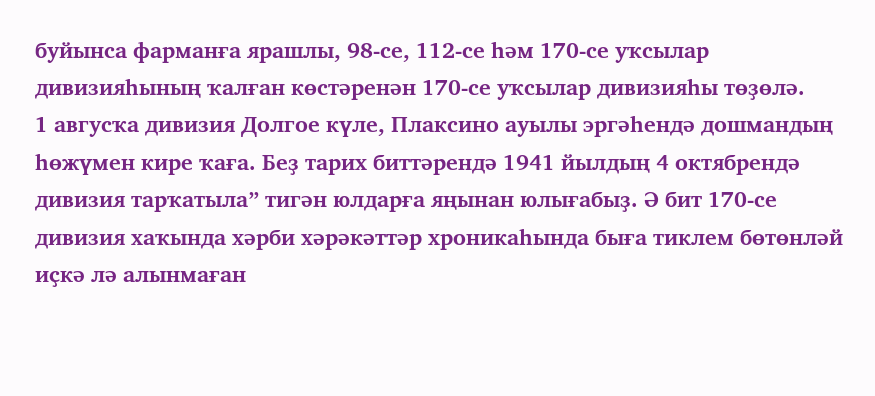буйынса фарманға ярашлы, 98-се, 112-се һәм 170-се уҡсылар дивизияһының ҡалған көстәренән 170-се уҡсылар дивизияһы төҙөлә.
1 авгусҡа дивизия Долгое күле, Плаксино ауылы эргәһендә дошмандың һөжүмен кире ҡаға. Беҙ тарих биттәрендә 1941 йылдың 4 октябрендә дивизия тарҡатыла” тигән юлдарға яңынан юлығабыҙ. Ә бит 170-се дивизия хаҡында хәрби хәрәкәттәр хроникаһында быға тиклем бөтөнләй иҫкә лә алынмаған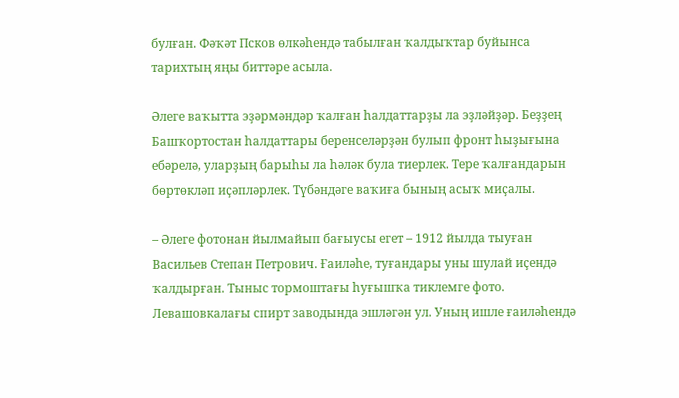булған. Фәҡәт Псков өлкәһендә табылған ҡалдыҡтар буйынса тарихтың яңы биттәре асыла.

Әлеге ваҡытта эҙәрмәндәр ҡалған һалдаттарҙы ла эҙләйҙәр. Беҙҙең Башҡортостан һалдаттары беренселәрҙән булып фронт һыҙығына ебәрелә, уларҙың барыһы ла һәләк була тиерлек. Тере ҡалғандарын бөртөкләп иҫәпләрлек. Түбәндәге ваҡиға бының асыҡ миҫалы.

– Әлеге фотонан йылмайып бағыусы егет – 1912 йылда тыуған Васильев Степан Петрович. Ғаиләһе, туғандары уны шулай иҫендә ҡалдырған. Тыныс тормоштағы һуғышҡа тиклемге фото. Левашовкалағы спирт заводында эшләгән ул. Уның ишле ғаиләһендә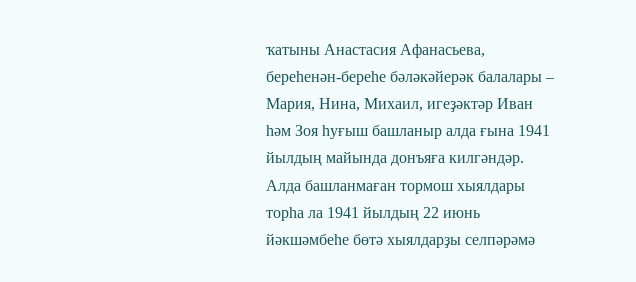ҡатыны Анастасия Афанасьева, береһенән-береһе бәләкәйерәк балалары – Мария, Нина, Михаил, игеҙәктәр Иван һәм Зоя һуғыш башланыр алда ғына 1941 йылдың майында донъяға килгәндәр. Алда башланмаған тормош хыялдары торһа ла 1941 йылдың 22 июнь йәкшәмбеһе бөтә хыялдарҙы селпәрәмә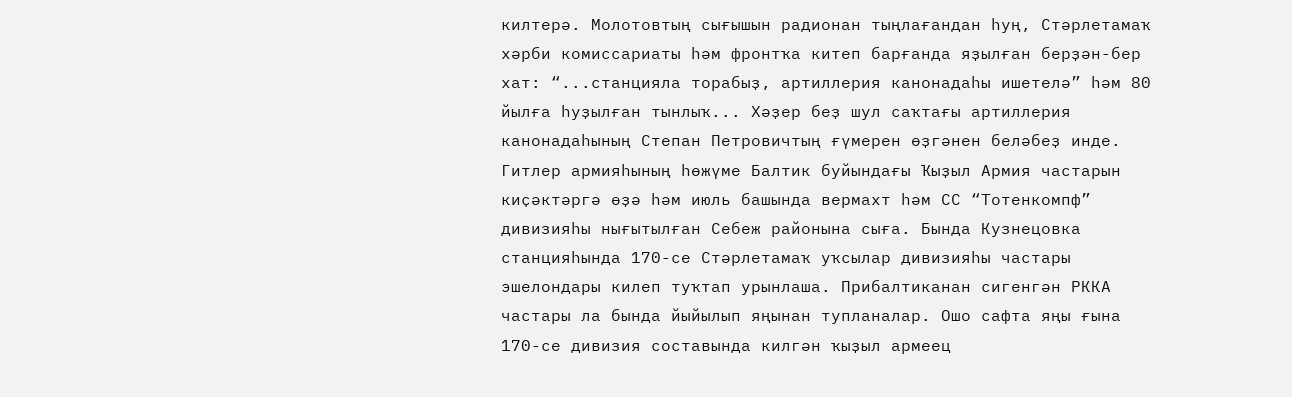килтерә. Молотовтың сығышын радионан тыңлағандан һуң, Стәрлетамаҡ хәрби комиссариаты һәм фронтҡа китеп барғанда яҙылған берҙән-бер хат: “...станцияла торабыҙ, артиллерия канонадаһы ишетелә” һәм 80 йылға һуҙылған тынлыҡ... Хәҙер беҙ шул саҡтағы артиллерия канонадаһының Степан Петровичтың ғүмерен өҙгәнен беләбеҙ инде. Гитлер армияһының һөжүме Балтик буйындағы Ҡыҙыл Армия частарын киҫәктәргә өҙә һәм июль башында вермахт һәм СС “Тотенкомпф” дивизияһы нығытылған Себеж районына сыға. Бында Кузнецовка станцияһында 170-се Стәрлетамаҡ уҡсылар дивизияһы частары эшелондары килеп туҡтап урынлаша. Прибалтиканан сигенгән РККА частары ла бында йыйылып яңынан тупланалар. Ошо сафта яңы ғына 170-се дивизия составында килгән ҡыҙыл армеец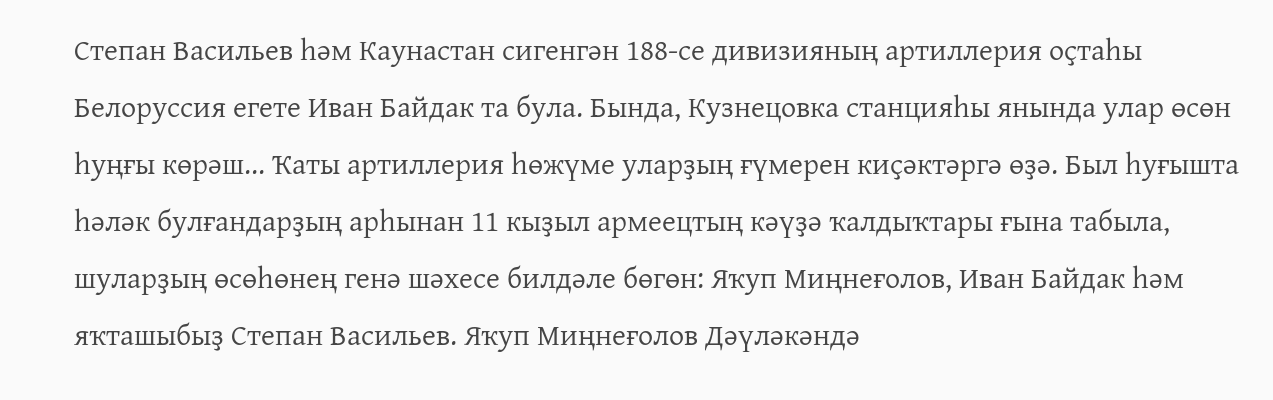Степан Васильев һәм Каунастан сигенгән 188-се дивизияның артиллерия оҫтаһы  Белоруссия егете Иван Байдак та була. Бында, Кузнецовка станцияһы янында улар өсөн һуңғы көрәш... Ҡаты артиллерия һөжүме уларҙың ғүмерен киҫәктәргә өҙә. Был һуғышта һәләк булғандарҙың арһынан 11 кыҙыл армеецтың кәүҙә ҡалдыҡтары ғына табыла, шуларҙың өсөһөнең генә шәхесе билдәле бөгөн: Яҡуп Миңнеғолов, Иван Байдак һәм яҡташыбыҙ Степан Васильев. Яҡуп Миңнеғолов Дәүләкәндә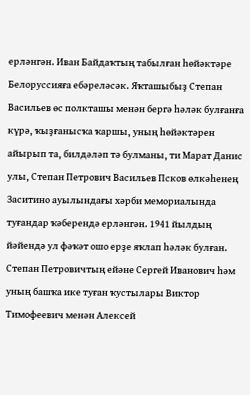ерләнгән. Иван Байдаҡтың табылған һөйәктәре Белоруссияға ебәреләсәк. Яҡташыбыҙ Степан Васильев өс полкташы менән бергә һәләк булғанға күрә, ҡыҙғанысҡа ҡаршы, уның һөйәктәрен айырып та, билдәләп тә булманы, ти Марат Данис улы, Степан Петрович Васильев Псков өлкәһенең Заситино ауылындағы хәрби мемориалында туғандар ҡәберендә ерләнгән. 1941 йылдың йәйендә ул фәҡәт ошо ерҙе яҡлап һәләк булған. Степан Петровичтың ейәне Сергей Иванович һәм уның башҡа ике туған ҡустылары Виктор Тимофеевич менән Алексей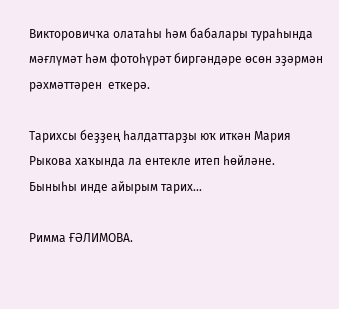Викторовичҡа олатаһы һәм бабалары тураһында мәғлүмәт һәм фотоһүрәт биргәндәре өсөн эҙәрмән рәхмәттәрен  еткерә.

Тарихсы беҙҙең һалдаттарҙы юҡ иткән Мария Рыкова хаҡында ла ентекле итеп һөйләне. Быныһы инде айырым тарих...

Римма ҒӘЛИМОВА.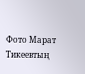Фото Марат Тикеевтың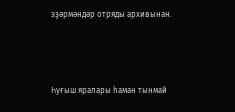эҙәрмәндәр отряды архивынан.





Һуғыш яралары һаман тынмай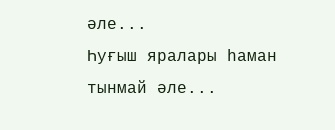әле...
Һуғыш яралары һаман тынмай әле...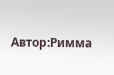Автор:Римма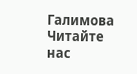Галимова
Читайте нас